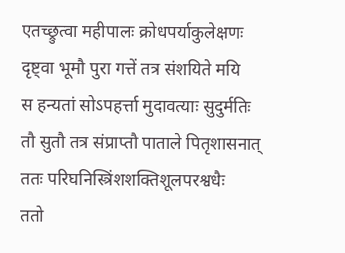एतच्छ्रुत्वा महीपालः क्रोधपर्याकुलेक्षणः
दृष्ट्वा भूमौ पुरा गत्तें तत्र संशयिते मयि
स हन्यतां सोऽपहर्त्ता मुदावत्याः सुदुर्मतिः
तौ सुतौ तत्र संप्राप्तौ पाताले पितृशासनात्
ततः परिघनिस्त्रिंशशक्तिशूलपरश्वधैः
ततो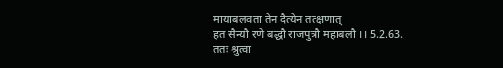मायाबलवता तेन दैत्येन तत्क्षणात्
हत सैन्यौ रणे बद्धौ राजपुत्रौ महाबलौ ।। 5.2.63.
ततः श्रुत्वा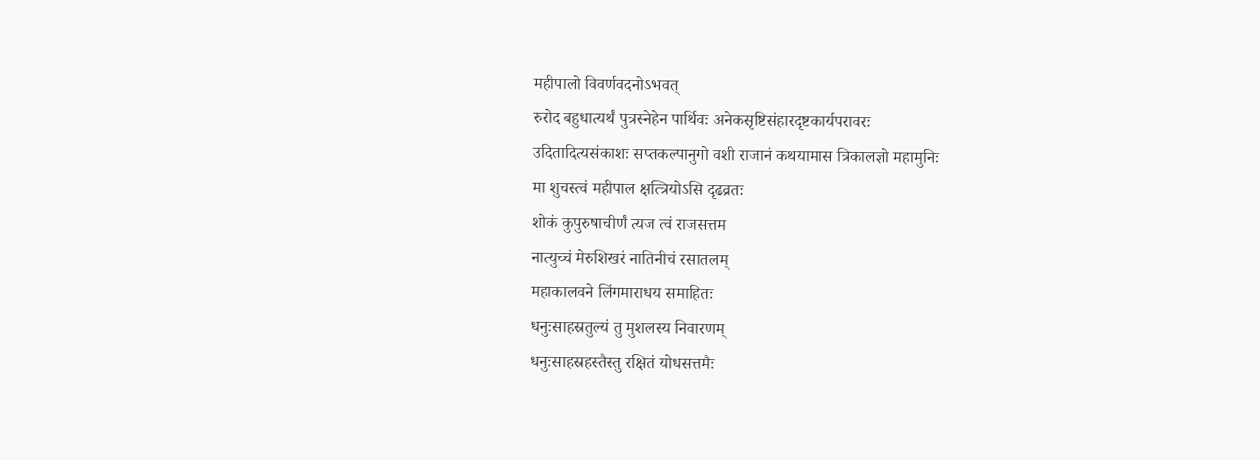महीपालो विवर्णवदनोऽभवत्
रुरोद बहुधात्यर्थं पुत्रस्नेहेन पार्थिवः अनेकसृष्टिसंहारदृष्टकार्यपरावरः
उदितादित्यसंकाशः सप्तकल्पानुगो वशी राजानं कथयामास त्रिकालज्ञो महामुनिः
मा शुचस्त्वं महीपाल क्षत्त्रियोऽसि दृढव्रतः
शोकं कुपुरुषाचीर्णं त्यज त्वं राजसत्तम
नात्युच्चं मेरुशिखरं नातिनीचं रसातलम्
महाकालवने लिंगमाराधय समाहितः
धनुःसाहस्रतुल्यं तु मुशलस्य निवारणम्
धनुःसाहस्रहस्तैस्तु रक्षितं योधसत्तमैः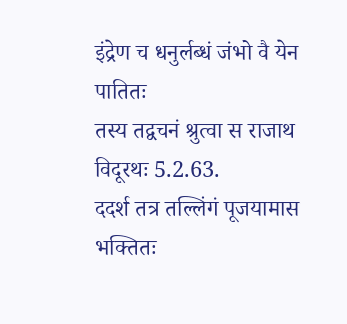इंद्रेण च धनुर्लब्धं जंभो वै येन पातितः
तस्य तद्वचनं श्रुत्वा स राजाथ विदूरथः 5.2.63.
ददर्श तत्र तल्लिंगं पूजयामास भक्तितः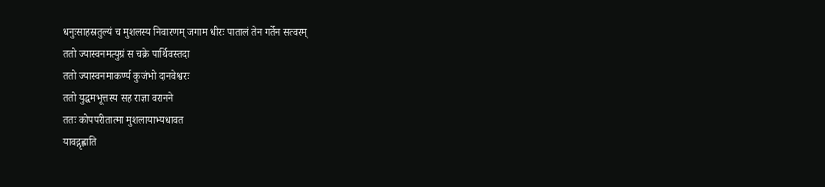धनुःसाहस्रतुल्यं च मुशलस्य निवारणम् जगाम धीरः पातालं तेन गर्तेन सत्वरम्
ततो ज्यास्वनमत्युग्रं स चक्रे पार्थिवस्तदा
ततो ज्यास्वनमाकर्ण्य कुजंभो दानवेश्वरः
ततो युद्धमभूत्तस्य सह राज्ञा वरानने
ततः कोपपरीतात्मा मुशलायाभ्यधावत
यावद्गृह्णाति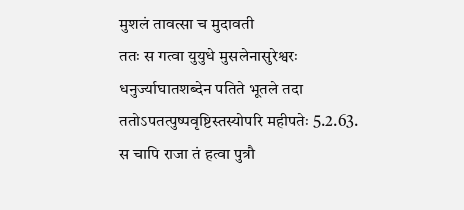मुशलं तावत्सा च मुदावती
ततः स गत्वा युयुधे मुसलेनासुरेश्वरः
धनुर्ज्याघातशब्देन पतिते भूतले तदा
ततोऽपतत्पुष्पवृष्टिस्तस्योपरि महीपतेः 5.2.63.
स चापि राजा तं हत्वा पुत्रौ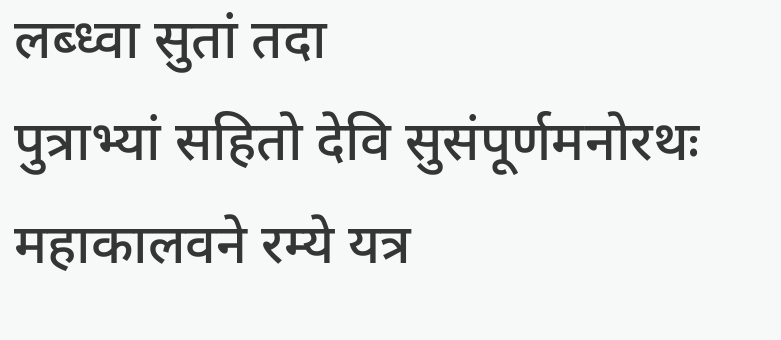लब्ध्वा सुतां तदा
पुत्राभ्यां सहितो देवि सुसंपूर्णमनोरथः
महाकालवने रम्ये यत्र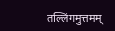तल्लिंगमुत्तमम्